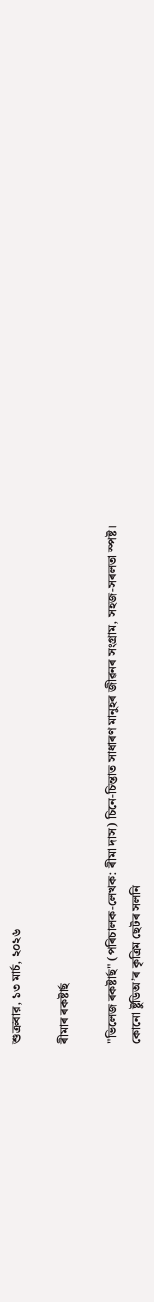শুক্রবার, ১৩ মার্চ, ২০২৬

ৰীমাৰ ৰকষ্টাৰ্ছ

"ভিলেজ ৰকষ্টাৰ্ছ" (পৰিচালক-লেখক: ৰীমা দাস) চিনে-চিন্তাত সাধাৰণ মানুহৰ জীৱনৰ সংগ্ৰাম, সহজ-সৰলতা স্পষ্ট। কোনো ষ্টুডিঅ’ৰ কৃত্ৰিম ছেটৰ সলনি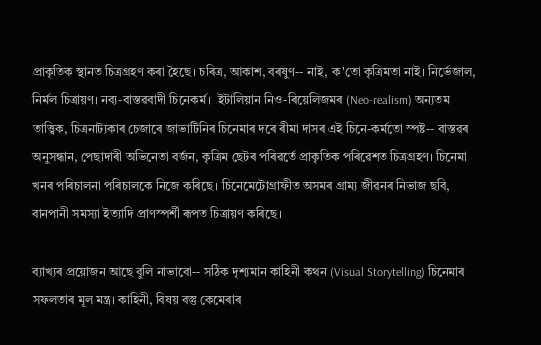প্ৰাকৃতিক স্থানত চিত্ৰগ্ৰহণ কৰা হৈছে। চৰিত্ৰ, আকাশ, বৰষুণ-- নাই, ক'তো কৃত্ৰিমতা নাই। নির্ভেজাল, নিৰ্মল চিত্ৰায়ণ। নব্য-বাস্তৱবাদী চিনেকৰ্ম।  ইটালিয়ান নিও-ৰিয়েলিজমৰ (Neo-realism) অন্যতম তাত্ত্বিক, চিত্ৰনাট্যকাৰ চেজাৰে জাভাটিনিৰ চিনেমাৰ দৰে ৰীমা দাসৰ এই চিনে-কৰ্মতো স্পষ্ট-- বাস্তৱৰ অনুসন্ধান, পেছাদাৰী অভিনেতা বৰ্জন, কৃত্ৰিম ছেটৰ পৰিৱৰ্তে প্ৰাকৃতিক পৰিৱেশত চিত্ৰগ্ৰহণ। চিনেমা খনৰ পৰিচালনা পৰিচালকে নিজে কৰিছে। চিনেমেটোগ্ৰাফীত অসমৰ গ্ৰাম্য জীৱনৰ নিভাজ ছবি, বানপানী সমস্যা ইত্যাদি প্ৰাণস্পৰ্শী ৰূপত চিত্ৰায়ণ কৰিছে।

ব্যাখ্যৰ প্ৰয়োজন আছে বুলি নাভাবো-- সঠিক দৃশ্যমান কাহিনী কথন (Visual Storytelling) চিনেমাৰ সফলতাৰ মূল মন্ত্ৰ। কাহিনী, বিষয় বস্তু কেমেৰাৰ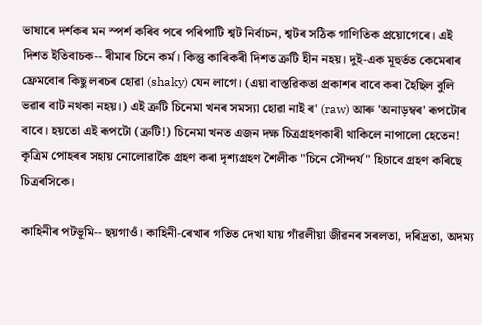ভাষাৰে দৰ্শকৰ মন স্পৰ্শ কৰিব পৰে পৰিপাটি শ্বট নিৰ্বাচন, শ্বটৰ সঠিক গাণিতিক প্ৰয়োগেৰে। এই দিশত ইতিবাচক-- ৰীমাৰ চিনে কৰ্ম। কিন্তু কাৰিকৰী দিশত ত্ৰুটি হীন নহয়। দুই-এক মূহুৰ্তত কেমেৰাৰ ফ্ৰেমবোৰ কিছু লৰচৰ হোৱা (shaky) যেন লাগে। (এয়া বাস্তৱিকতা প্ৰকাশৰ বাবে কৰা হৈছিল বুলি ভৱাৰ বাট নথকা নহয়।) এই ত্ৰুটি চিনেমা খনৰ সমস্যা হোৱা নাই ৰ' (raw) আৰু 'অনাড়ম্বৰ' ৰূপটোৰ বাবে। হয়তো এই ৰূপটো (ত্ৰুটি!) চিনেমা খনত এজন দক্ষ চিত্ৰগ্ৰহণকাৰী থাকিলে নাপালো হেতেন! কৃত্ৰিম পোহৰৰ সহায় নোলোৱাকৈ গ্ৰহণ কৰা দৃশ্যগ্ৰহণ শৈলীক "চিনে সৌন্দৰ্য" হিচাবে গ্ৰহণ কৰিছে চিত্ৰৰসিকে।

কাহিনীৰ পটভূমি-- ছয়গাওঁ। কাহিনী-ৰেখাৰ গতিত দেখা যায় গাঁৱলীয়া জীৱনৰ সৰলতা, দৰিদ্ৰতা, অদম্য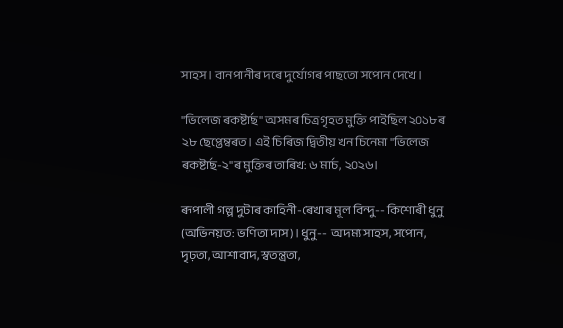সাহস। বানপানীৰ দৰে দুৰ্যোগৰ পাছতো সপোন দেখে।

"ভিলেজ ৰকষ্টাৰ্ছ" অসমৰ চিত্ৰগৃহত মুক্তি পাইছিল ২০১৮ৰ ২৮ ছেপ্তেম্বৰত। এই চিৰিজ দ্বিতীয় খন চিনেমা "ভিলেজ ৰকষ্টাৰ্ছ-২"ৰ মুক্তিৰ তাৰিখ: ৬ মাৰ্চ, ২০২৬।

ৰূপালী গল্প দুটাৰ কাহিনী-ৰেখাৰ মূল বিন্দু-- কিশোৰী ধুনু (অভিনয়ত: ভণিতা দাস)। ধুনু--  অদম্য সাহস, সপোন, দৃঢ়তা, আশাবাদ, স্বতন্ত্ৰতা,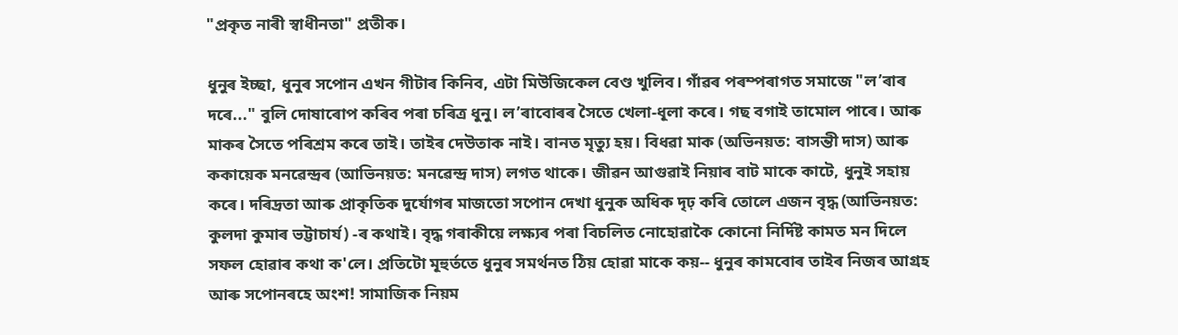"প্ৰকৃত নাৰী স্বাধীনতা" প্ৰতীক।

ধুনুৰ ইচ্ছা, ধুনুৰ সপোন এখন গীটাৰ কিনিব, এটা মিউজিকেল বেণ্ড খুলিব। গাঁৱৰ পৰম্পৰাগত সমাজে "ল’ৰাৰ দৰে..." বুলি দোষাৰোপ কৰিব পৰা চৰিত্ৰ ধুনু। ল’ৰাবোৰৰ সৈতে খেলা-ধূলা কৰে। গছ বগাই তামোল পাৰে। আৰু মাকৰ সৈতে পৰিশ্ৰম কৰে তাই। তাইৰ দেউতাক নাই। বানত মৃত্যু হয়। বিধৱা মাক (অভিনয়ত: বাসন্তী দাস) আৰু ককায়েক মনৱেন্দ্ৰৰ (আভিনয়ত: মনৱেন্দ্ৰ দাস) লগত থাকে। জীৱন আগুৱাই নিয়াৰ বাট মাকে কাটে, ধুনুই সহায় কৰে। দৰিদ্ৰতা আৰু প্ৰাকৃতিক দুৰ্যোগৰ মাজতো সপোন দেখা ধুনুক অধিক দৃঢ় কৰি তোলে এজন বৃদ্ধ (আভিনয়ত: কুলদা কুমাৰ ভট্টাচাৰ্য) -ৰ কথাই। বৃদ্ধ গৰাকীয়ে লক্ষ্যৰ পৰা বিচলিত নোহোৱাকৈ কোনো নিৰ্দিষ্ট কামত মন দিলে সফল হোৱাৰ কথা ক'লে। প্ৰতিটো মূহুৰ্ততে ধুনুৰ সমৰ্থনত ঠিয় হোৱা মাকে কয়-- ধুনুৰ কামবোৰ তাইৰ নিজৰ আগ্ৰহ আৰু সপোনৰহে অংশ! সামাজিক নিয়ম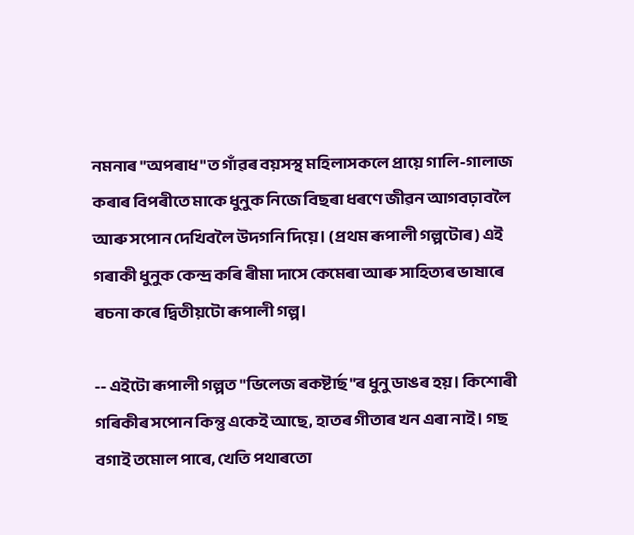নমনাৰ "অপৰাধ"ত গাঁৱৰ বয়সস্থ মহিলাসকলে প্ৰায়ে গালি-গালাজ কৰাৰ বিপৰীতে মাকে ধুনুক নিজে বিছৰা ধৰণে জীৱন আগবঢ়াবলৈ আৰু সপোন দেখিবলৈ উদগনি দিয়ে। (প্ৰথম ৰূপালী গল্পটোৰ) এই গৰাকী ধুনুক কেন্দ্ৰ কৰি ৰীমা দাসে কেমেৰা আৰু সাহিত্যৰ ভাষাৰে ৰচনা কৰে দ্বিতীয়টো ৰূপালী গল্প।

-- এইটো ৰূপালী গল্পত "ভিলেজ ৰকষ্টাৰ্ছ"ৰ ধুনু ডাঙৰ হয়। কিশোৰী গৰিকীৰ সপোন কিন্তু একেই আছে, হাতৰ গীতাৰ খন এৰা নাই। গছ বগাই তমোল পাৰে, খেতি পথাৰতো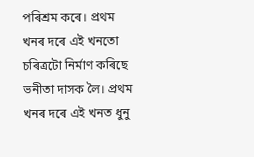পৰিশ্ৰম কৰে। প্ৰথম খনৰ দৰে এই খনতো চৰিত্ৰটো নিৰ্মাণ কৰিছে ভনীতা দাসক লৈ। প্ৰথম খনৰ দৰে এই খনত ধুনু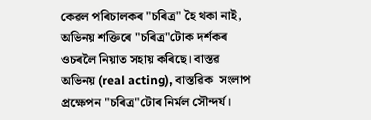কেৱল পৰিচালকৰ "চৰিত্ৰ" হৈ থকা নাই, অভিনয় শক্তিৰে "চৰিত্ৰ"টোক দৰ্শকৰ ওচৰলৈ নিয়াত সহায় কৰিছে। বাস্তৱ অভিনয় (real acting), বাস্তৱিক  সংলাপ প্ৰক্ষেপন "চৰিত্ৰ"টোৰ নিৰ্মল সৌন্দৰ্য।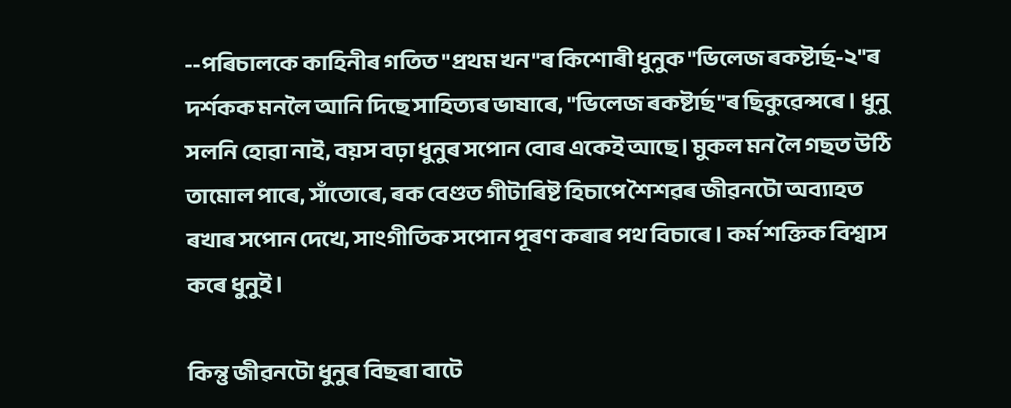--পৰিচালকে কাহিনীৰ গতিত "প্ৰথম খন"ৰ কিশোৰী ধুনুক "ভিলেজ ৰকষ্টাৰ্ছ-২"ৰ দৰ্শকক মনলৈ আনি দিছে সাহিত্যৰ ভাষাৰে, "ভিলেজ ৰকষ্টাৰ্ছ"ৰ ছিকুৱেন্সৰে। ধুনু সলনি হোৱা নাই, বয়স বঢ়া ধুনুৰ সপোন বোৰ একেই আছে। মুকল মন লৈ গছত উঠি তামোল পাৰে, সাঁতোৰে, ৰক বেণ্ডত গীটাৰিষ্ট হিচাপে শৈশৱৰ জীৱনটো অব্যাহত ৰখাৰ সপোন দেখে, সাংগীতিক সপোন পূৰণ কৰাৰ পথ বিচাৰে। কৰ্ম শক্তিক বিশ্বাস কৰে ধুনুই।

কিন্তু জীৱনটো ধুনুৰ বিছৰা বাটে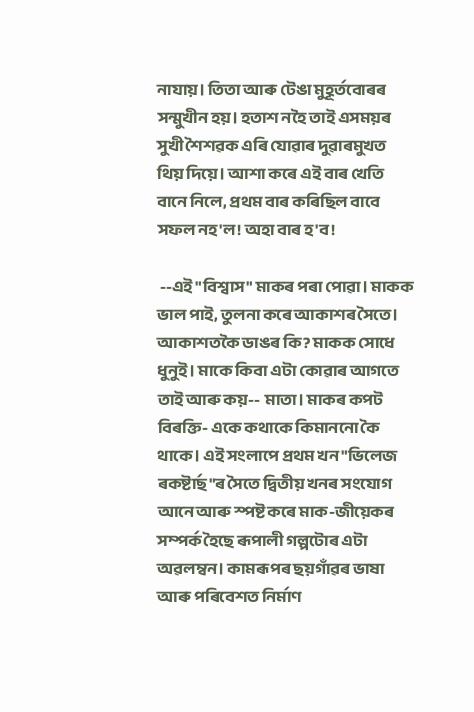নাযায়। তিতা আৰু টেঙা মুহূৰ্তবোৰৰ সন্মুখীন হয়। হতাশ নহৈ তাই এসময়ৰ সুখী শৈশৱক এৰি যোৱাৰ দুৱাৰমুখত থিয় দিয়ে। আশা কৰে এই বাৰ খেতি বানে নিলে, প্ৰথম বাৰ কৰিছিল বাবে সফল নহ'ল! অহা বাৰ হ'ব!

 --এই "বিশ্বাস" মাকৰ পৰা পোৱা। মাকক ভাল পাই, তুলনা কৰে আকাশৰ সৈতে। আকাশতকৈ ডাঙৰ কি? মাকক সোধে ধুনুই। মাকে কিবা এটা কোৱাৰ আগতে তাই আৰু কয়--  মাতা। মাকৰ কপট বিৰক্তি- একে কথাকে কিমাননো কৈ থাকে। এই সংলাপে প্ৰথম খন "ভিলেজ ৰকষ্টাৰ্ছ"ৰ সৈতে দ্বিতীয় খনৰ সংযোগ আনে আৰু স্পষ্ট কৰে মাক-জীয়েকৰ সম্পৰ্ক হৈছে ৰূপালী গল্পটোৰ এটা অৱলম্বন। কামৰূপৰ ছয়গাঁৱৰ ভাষা আৰু পৰিবেশত নিৰ্মাণ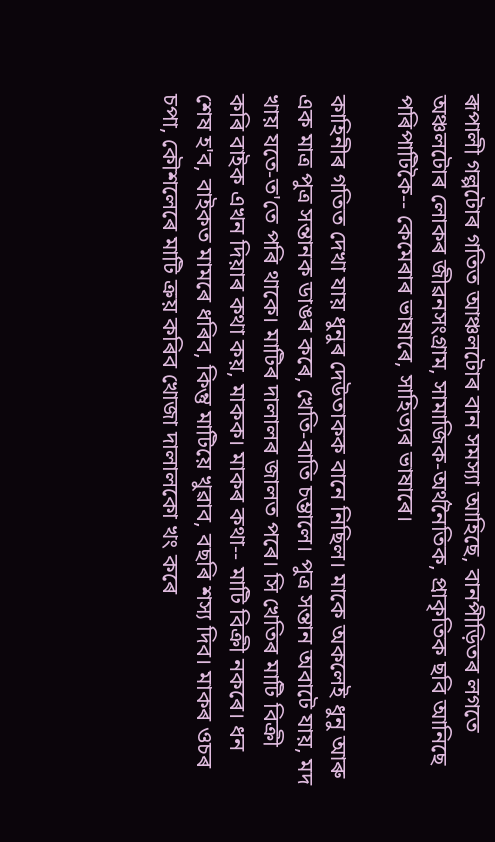ৰূপালী গল্পটোৰ গতিত আঞ্চলটোৰ বান সমস্যা আহিছে, বানপীড়িতৰ লগতে অঞ্চলটোৰ লোকৰ জীৱনসংগ্রাম, সামাজিক-অৰ্থনৈতিক, প্ৰাকৃতিক ছবি আনিছে পৰিপাটিকৈ-- কেমেৰাৰ ভাষাৰে, সাহিত্যৰ ভাষাৰে।

কাহিনীৰ গতিত দেখা যায় ধুনুৰ দেউতাকক বানে নিছিল। মাকে অকলেই ধুনু আৰু এক মাত্ৰ পুত্ৰ সন্তানক ডাঙৰ কৰে, খেতি-বাতি চম্ভালে। পুত্ৰ সন্তান অবাটে যায়, মদ খায় যতে-ত'তে পৰি থাকে। মাটিৰ দালালৰ জালত পৰে। সি খেতিৰ মাটি বিক্ৰী কৰি বাইক এখন দিয়াৰ কথা কয়, মাকক। মাকৰ কথা-- মাটি বিক্ৰী নকৰে। ধন শেষ হ'ব, বাইকত মামৰে ধৰিব, কিন্তু মাটিয়ে খুৱাব, বছৰি শস্য দিব। মাকৰ ওচৰ চপা, কৌশলেৰে মাটি ক্ৰয় কৰিব খোজা দালালকো খং কৰে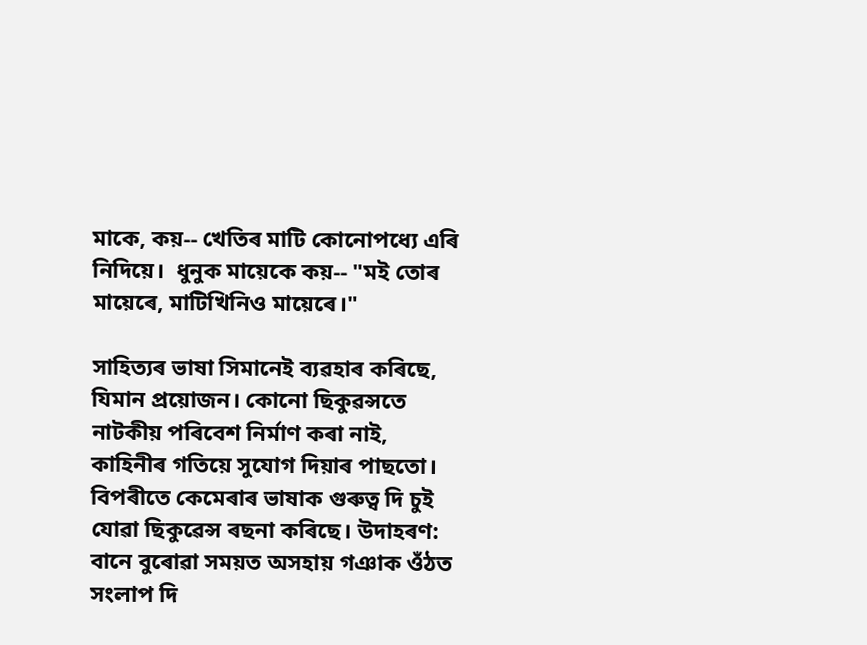মাকে, কয়-- খেতিৰ মাটি কোনোপধ্যে এৰি নিদিয়ে।  ধুনুক মায়েকে কয়-- "মই তোৰ মায়েৰে, মাটিখিনিও মায়েৰে।"

সাহিত্যৰ ভাষা সিমানেই ব্যৱহাৰ কৰিছে, যিমান প্ৰয়োজন। কোনো ছিকুৱন্সতে নাটকীয় পৰিবেশ নিৰ্মাণ কৰা নাই, কাহিনীৰ গতিয়ে সুযোগ দিয়াৰ পাছতো। বিপৰীতে কেমেৰাৰ ভাষাক গুৰুত্ব দি চুই যোৱা ছিকুৱেন্স ৰছনা কৰিছে। উদাহৰণ: বানে বুৰোৱা সময়ত অসহায় গঞাক ওঁঠত সংলাপ দি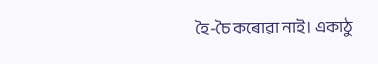হৈ-চৈ কৰোৱা নাই। একাঠু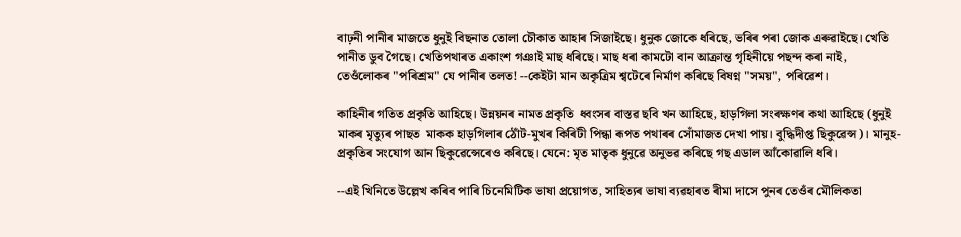বাঢ়নী পানীৰ মাজতে ধুনুই বিছনাত তোলা চৌকাত আহাৰ সিজাইছে। ধুনুক জোকে ধৰিছে, ভৰিৰ পৰা জোক এৰুৱাইছে। খেতি পানীত ডুব গৈছে। খেতিপথাৰত একাংশ গঞাই মাছ ধৰিছে। মাছ ধৰা কামটো বান আক্ৰান্ত গৃহিনীয়ে পছন্দ কৰা নাই, তেওঁলোকৰ "পৰিশ্ৰম" যে পানীৰ তলত! --কেইটা মান অকৃত্ৰিম শ্বটেৰে নিৰ্মাণ কৰিছে বিষণ্ন "সময়", পৰিৱেশ।

কাহিনীৰ গতিত প্ৰকৃতি আহিছে। উন্নয়নৰ নামত প্ৰকৃতি  ধ্বংসৰ বাস্তৱ ছবি খন আহিছে, হাড়গিলা সংৰক্ষণৰ কথা আহিছে (ধুনুই মাকৰ মৃত্যুৰ পাছত  মাকক হাড়গিলাৰ ঠোঁট-মুখৰ কিৰিটী পিন্ধা ৰূপত পথাৰৰ সোঁমাজত দেখা পায়। বুদ্ধিদীপ্ত ছিকুৱেন্স)। মানুহ-প্ৰকৃতিৰ সংযোগ আন ছিকুৱেন্সেৰেও কৰিছে। যেনে: মৃত মাতৃক ধুনুৱে অনুভৱ কৰিছে গছ এডাল আঁকোৱালি ধৰি।

--এই খিনিতে উল্লেখ কৰিব পাৰি চিনেমিটিক ভাষা প্ৰয়োগত, সাহিত্যৰ ভাষা ব্যৱহাৰত ৰীমা দাসে পুনৰ তেওঁৰ মৌলিকতা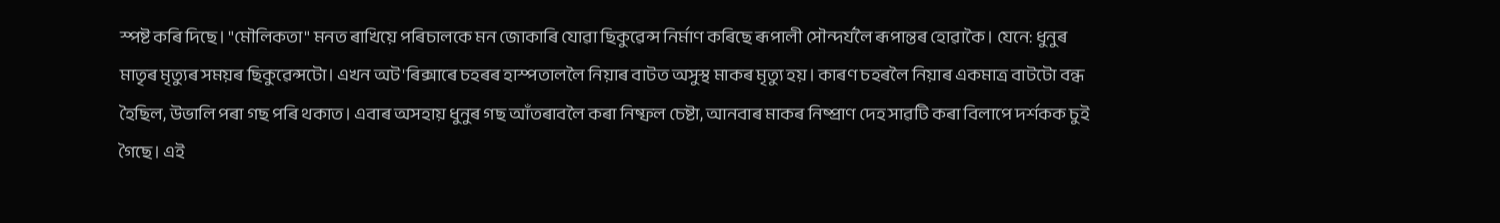স্পষ্ট কৰি দিছে। "মৌলিকতা" মনত ৰাখিয়ে পৰিচালকে মন জোকাৰি যোৱা ছিকুৱেন্স নিৰ্মাণ কৰিছে ৰূপালী সৌন্দৰ্যলৈ ৰূপান্তৰ হোৱাকৈ। যেনে: ধুনুৰ মাতৃৰ মৃত্যুৰ সময়ৰ ছিকুৱেন্সটো। এখন অট'ৰিক্সাৰে চহৰৰ হাস্পতাললৈ নিয়াৰ বাটত অসুস্থ মাকৰ মৃত্যু হয়। কাৰণ চহৰলৈ নিয়াৰ একমাত্ৰ বাটটো বন্ধ হৈছিল, উভালি পৰা গছ পৰি থকাত। এবাৰ অসহায় ধুনুৰ গছ আঁতৰাবলৈ কৰা নিষ্ফল চেষ্টা, আনবাৰ মাকৰ নিষ্প্রাণ দেহ সাৱটি কৰা বিলাপে দৰ্শকক চুই গৈছে। এই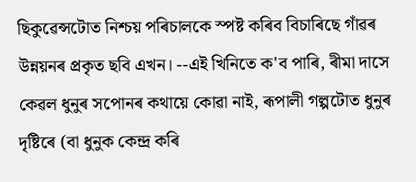ছিকুৱেন্সটোত নিশ্চয় পৰিচালকে স্পষ্ট কৰিব বিচাৰিছে গাঁৱৰ উন্নয়নৰ প্ৰকৃত ছবি এখন। --এই খিনিতে ক'ব পাৰি, ৰীমা দাসে কেৱল ধুনুৰ সপোনৰ কথায়ে কোৱা নাই, ৰূপালী গল্পটোত ধুনুৰ দৃষ্টিৰে (বা ধুনুক কেন্দ্ৰ কৰি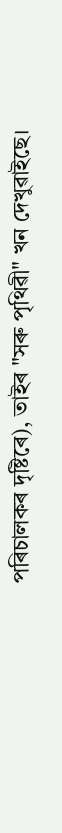পৰিচালকৰ দৃষ্টিৰে), তাইৰ "সৰু পৃথিৱী" খন দেখুৱাইছে।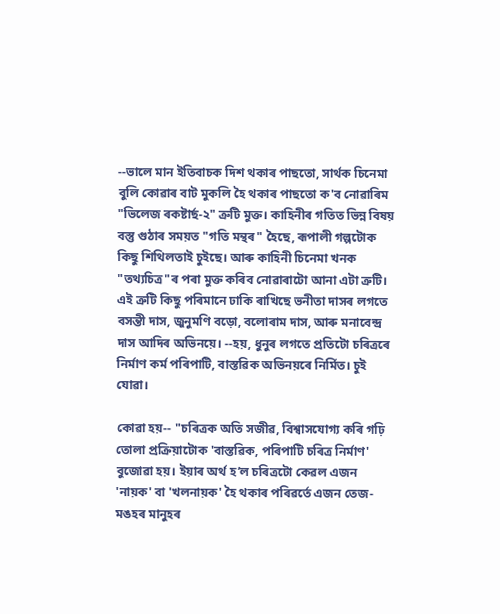--ভালে মান ইতিবাচক দিশ থকাৰ পাছতো, সাৰ্থক চিনেমা বুলি কোৱাৰ বাট মুকলি হৈ থকাৰ পাছতো ক'ব নোৱাৰিম "ভিলেজ ৰকষ্টাৰ্ছ-২" ত্ৰুটি মুক্ত। কাহিনীৰ গতিত ভিন্ন বিষয় বস্তু গুঠাৰ সময়ত "গতি মন্থৰ" হৈছে, ৰূপালী গল্পটোক কিছু শিথিলতাই চুইছে। আৰু কাহিনী চিনেমা খনক "তথ্যচিত্ৰ"ৰ পৰা মুক্ত কৰিব নোৱাৰাটো আনা এটা ত্ৰুটি। এই ত্ৰুটি কিছু পৰিমানে ঢাকি ৰাখিছে ভনীতা দাসৰ লগতে বসন্তী দাস, জুনুমণি বড়ো, বলোৰাম দাস, আৰু মনাবেন্দ্ৰ দাস আদিৰ অভিনয়ে। --হয়, ধুনুৰ লগতে প্ৰতিটো চৰিত্ৰৰে নিৰ্মাণ কৰ্ম পৰিপাটি, বাস্তৱিক অভিনয়ৰে নিৰ্মিত। চুই যোৱা।

কোৱা হয়-- "চৰিত্ৰক অতি সজীৱ, বিশ্বাসযোগ্য কৰি গঢ়ি তোলা প্ৰক্ৰিয়াটোক 'বাস্তৱিক, পৰিপাটি চৰিত্ৰ নিৰ্মাণ' বুজোৱা হয়। ইয়াৰ অৰ্থ হ’ল চৰিত্ৰটো কেৱল এজন 'নায়ক' বা 'খলনায়ক' হৈ থকাৰ পৰিৱৰ্তে এজন তেজ-মঙহৰ মানুহৰ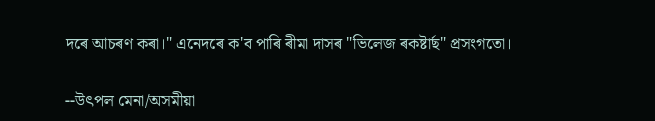দৰে আচৰণ কৰা।" এনেদৰে ক'ব পাৰি ৰীমা দাসৰ "ভিলেজ ৰকষ্টাৰ্ছ" প্ৰসংগতো।

--উৎপল মেনা/অসমীয়া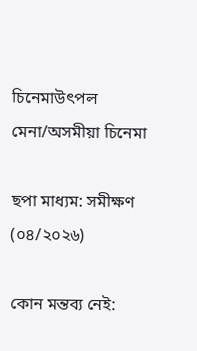চিনেমাউৎপল মেনা/অসমীয়া চিনেমা

ছপা মাধ্যম: সমীক্ষণ (০৪/২০২৬)

কোন মন্তব্য নেই: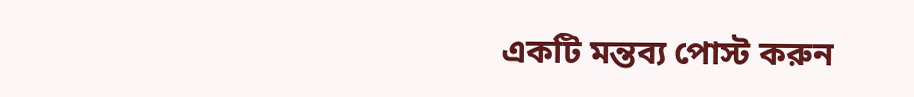একটি মন্তব্য পোস্ট করুন